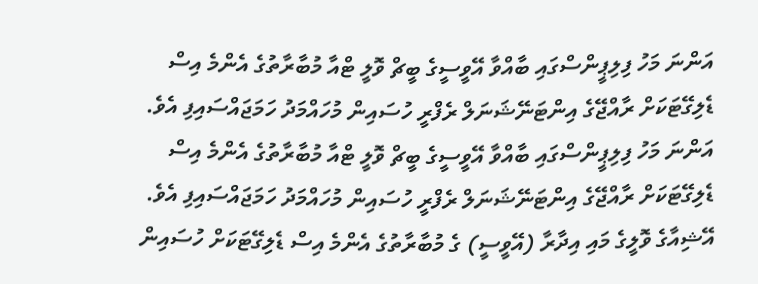އަންނަ މަހު ފިލިޕީންސްގައި ބާއްވާ އޭވީސީގެ ބީޗް ވޮލީ ޓްއާ މުބާރާތުގެ އެންމެ އިސް ޑެލިގޭޓަކަށް ރާއްޖޭގެ އިންޓަނޭޝަނަލް ރެފްރީ ހުސައިން މުހައްމަދު ހަމަޖައްސައިފި އެވެ.
އަންނަ މަހު ފިލިޕީންސްގައި ބާއްވާ އޭވީސީގެ ބީޗް ވޮލީ ޓްއާ މުބާރާތުގެ އެންމެ އިސް ޑެލިގޭޓަކަށް ރާއްޖޭގެ އިންޓަނޭޝަނަލް ރެފްރީ ހުސައިން މުހައްމަދު ހަމަޖައްސައިފި އެވެ.
އޭޝިއާގެ ވޮލީގެ މައި އިދާރާ (އޭވީސީ) ގެ މުބާރާތުގެ އެންމެ އިސް ޑެލިގޭޓަކަށް ހުސައިން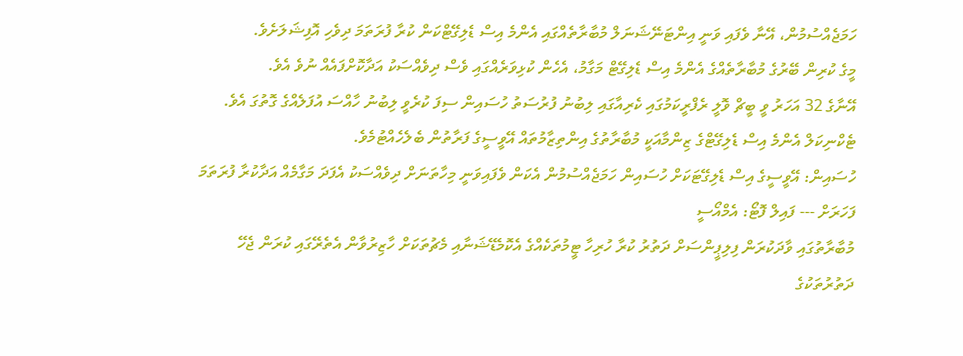ހަމަޖެއްސުމުން، އޭނާ ވެފައި ވަނީ އިންޓަނޭޝަނަލް މުބާރާތެއްގައި އެންމެ އިސް ޑެލިގޭޓްކަން ކުރާ ފުރަތަމަ ދިވެހި އޮފިޝަލަށެވެ.
މީގެ ކުރިން ބޭރުގެ މުބާރާތެއްގެ އެންމެ އިސް ޑެލިގޭޓް މަގާމު، އެހެން ކުޅިވަރެއްގައި ވެސް ދިވެއްސަކު އަދާކޮށްފައެއް ނުވެ އެވެ.
އޭނާގެ 32 އަހަރު ވީ ބީޗް ވޮލީ ރެފްރީކަމުގައި ކެރިއާގައި ލިބުނު ފުރުސަތު ހުސައިން ސިފަ ކުރެވީ ލިބުނު ހާއްސަ އުފަލެއްގެ ގޮތުގަ އެވެ.
ޓެކްނިކަލް އެންމެ އިސް ޑެލިގޭޓްގެ ޒިންމާއަކީ މުބާރާތުގެ އިންތިޒާމުތައް އޭވީސީގެ ފަރާތުން ބެލެހެއްޓުމެވެ.
ހުސައިން: އޭވީސީގެ އިސް ޑެލިގޭޓަކަށް ހުސައިން ހަމަޖެއްސުމުން އެކަން ވެފައިވަނީ މިހާތަނަށް ދިވެއްސަކު އެފަދަ މަގާމެއް އަދާކުރާ ފުރަތަމަ ފަހަރަށް --- ފައިލް ފޮޓޯ: އެމްއޯސީ
މުބާރާތުގައި ވާދަކުރަން ފިލިޕީންސަށް ދަތުރު ކުރާ ހުރިހާ ޓީމުތަކެއްގެ އެކޮމެޑޭޝަނާއި މެޗުތަކަށް ހާޒިރުވާން އެތެރޭގައި ކުރަން ޖެހޭ ދަތުރުތަކުގެ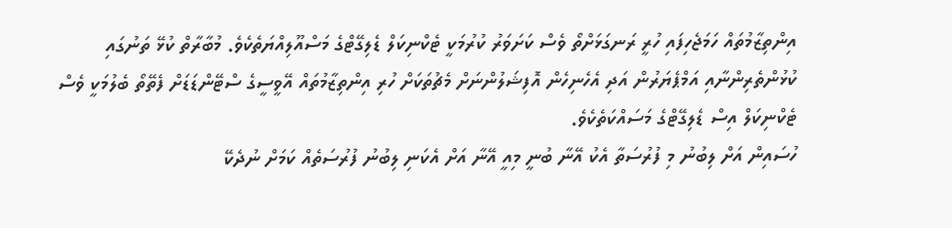އިންތިޒާމުތައް ހަމަޖެހިފައި ހުރީ ރަނގަޅަށްތޯ ވެސް ކަށަވަރު ކުރުމަކީ ޓެކްނިކަލް ޑެލިގޭޓްގެ މަސްއޫލިއްޔަތެކެވެ. މުބާރާތް ކުޅޭ ތަނުގައި ކުޅުންތެރިންނާއި އަމްޕެޔަރުން އަދި އެހެނިހެން އޮފިޝަލުންނަށް މެޗުތަކަށް ހުރި އިންތިޒާމުތައް އޭވީސީގެ ސްޓޭންޑަޑަށް ފެތޭތޯ ބެލުމަކީ ވެސް ޓެކްނިކަލް އިސް ޑެލިގޭޓްގެ މަސައްކަތެކެވެ.
ހުސައިން އަށް ލިބުނު މި ފުރުސަތާ އެކު އޭނާ ބުނީ މިއީ އޭނާ އަށް އެކަނި ލިބުނު ފުރުސަތެއް ކަމަށް ނުދެކޭ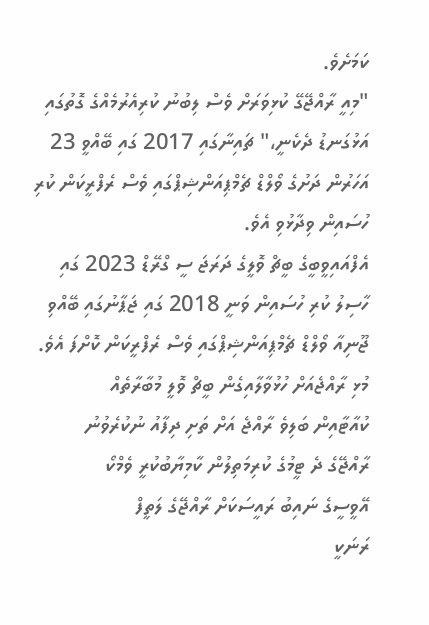ކަމަށެވެ.
"މިއީ ރާއްޖޭގޭ ކުޅިވަރަށް ވެސް ލިބުނު ކުރިއެރުމެއްގެ ގޮތުގައި އަޅުގަނޑު ދެކެނީ،" ޗައިނާގައި 2017 ގައި ބޭއްވީ 23 އަހަރުން ދަށުގެ ވޯލްޑް ޗެމްޕިއަންޝިޕްގައި ވެސް ރެފްރީކަން ކުރި ހުސައިން ވިދާޅުވި އެވެ.
އެފްއައިވީބީގެ ބީޗް ވޮލީގެ ދަރަޖަ ސީ ގްރޭޑް 2023 ގައި ހާސިލު ކުރި ހުސައިން ވަނީ 2018 ގައި ޖަޕާނުގައި ބޭއްވި ޖޫނިއާ ވޯލްޑް ޗެމްޕިއަންޝިޕްގައި ވެސް ރެފްރީކަން ކޮށްފަ އެވެ.
މުޅި ރާއްޖެއަށް ހުޅުވާލާއިގެން ބީޗް ވޮލީ މުބާރާތެއް
ކުއާޓާއިން ބަލިވެ ރާއްޖެ އަށް ތަށި ދިފާއު ނުކުރެވުނު
ރާއްޖޭގެ ދެ ޓީމުގެ ކުރިމަތިލުން ކާމިޔާބުކުރީ ވެމްކޯ
އޭވީސީގެ ނައިބު ރައީސަކަށް ރާއްޖޭގެ ލަތީފް
ރަނަކީ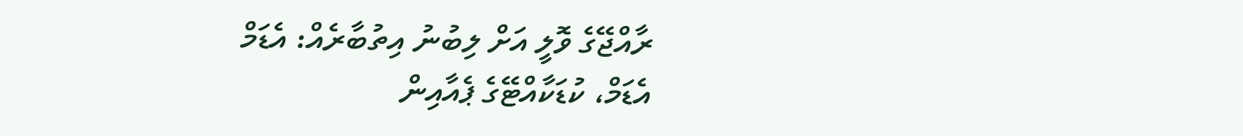ރާއްޖޭގެ ވޮލީ އަށް ލިބުނު އިތުބާރެއް: އެޑަމް
އެޑަމް، ކުޑަކާއްޓޭގެ ޕެއާއިން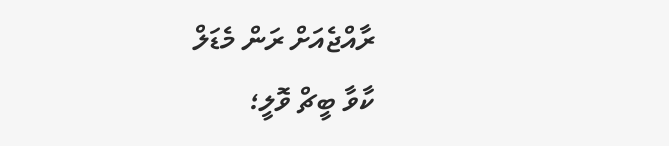ރާއްޖެއަށް ރަން މެޑަލް
ކާވާ ބީޗް ވޮލީ؛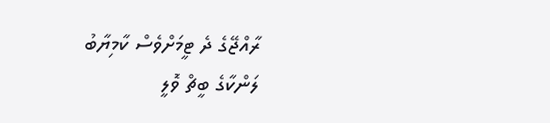ރާއްޖޭގެ ދެ ޓީމަށްވެސް ކާމިޔާބު
ލަންކާގެ ބީޗް ވޮލީ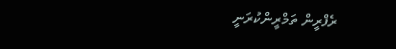ރެފްރީން ތަމްރީންކުރަނީ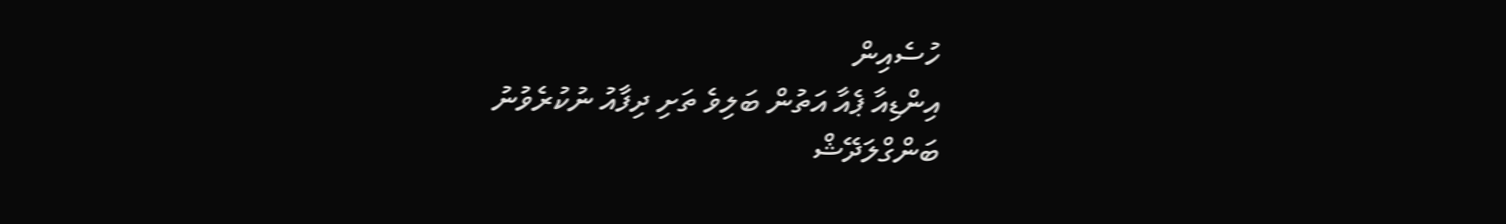ހުސެއިން
އިންޑިއާ ޕެއާ އަތުން ބަލިވެ ތަށި ދިފާއު ނުކުރެވުނު
ބަންގްލަދޭޝް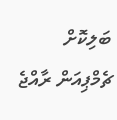ބަލިކޮށް ޗެމްޕިއަން ރާއްޖެ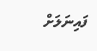ފައިނަލަށް